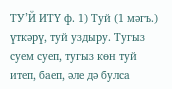ТУ’Й ИТҮ ф. 1) Туй (1 мәгъ.) үткәрү, туй уздыру. Тугыз суем суеп, тугыз көн туй итеп, баеп, әле дә булса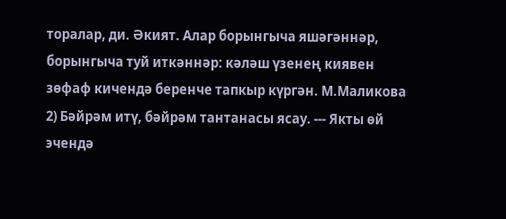торалар, ди. Әкият. Алар борынгыча яшәгәннәр, борынгыча туй иткәннәр: кәләш үзенең киявен зөфаф кичендә беренче тапкыр күргән. М.Маликова 2) Бәйрәм итү, бәйрәм тантанасы ясау. --- Якты өй эчендә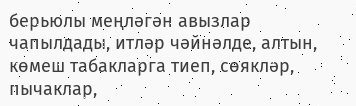берьюлы меңләгән авызлар чапылдады, итләр чәйнәлде, алтын, көмеш табакларга тиеп, сөякләр, пычаклар,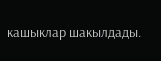кашыклар шакылдады.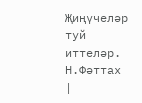Җиңүчеләр туй иттеләр. Н.Фәттах |